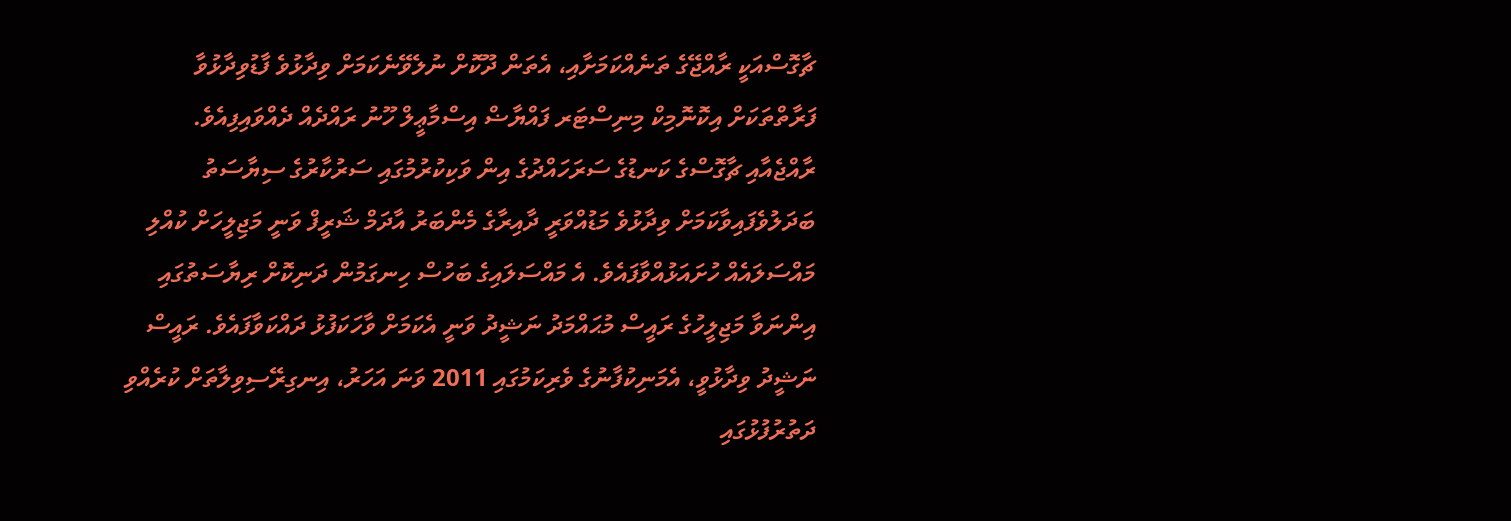ޗާގޮސްއަކީ ރާއްޖޭގެ ތަނެއްކަމަށާއި، އެތަން ދޫކޮށް ނުލެވޭނެކަމަށް ވިދާޅުވެ ފާޑުވިދާޅުވާ ފަރާތްތަކަށް އިކޮނޮމިކް މިނިސްޓަރ ފައްޔާޟް އިސްމާޢީލް ހޫނު ރައްދެއް ދެއްވައިފިއެވެ.
ރާއްޖެއާއި ޗާގޮސްގެ ކަނޑުގެ ސަރަހައްދުގެ އިން ވަކިކުރުމުގައި ސަރުކާރުގެ ސިޔާސަތު ބަދަލުވެފައިވާކަމަށް ވިދާޅުވެ މަޑުއްވަރީ ދާއިރާގެ މެންބަރު އާދަމް ޝަރީފް ވަނީ މަޖިލީހަށް ކުއްލި މައްސަލައެއް ހުށައަޅުއްވާފައެވެ. އެ މައްސަލައިގެ ބަހުސް ހިނގަމުން ދަނިކޮށް ރިޔާސަތުގައި އިންނަވާ މަޖިލީހުގެ ރައީސް މުޙައްމަދު ނަޝީދު ވަނީ އެކަމަށް ވާހަކަފުޅު ދައްކަވާފައެވެ. ރައީސް ނަޝީދު ވިދާޅުވީ، އެމަނިކުފާނުގެ ވެރިކަމުގައި 2011 ވަނަ އަހަރު، އިނގިރޭސިވިލާތަށް ކުރެއްވި ދަތުރުފުޅުގައި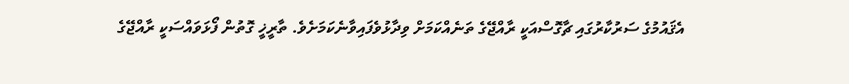އެޤައުމުގެ ސަރުކާރުގައި ޗާގޮސްއަކީ ރާއްޖޭގެ ތަނެއްކަމަށް ވިދާޅުވެފައިވާނެކަމަށެވެ. ތާރީޚީ ގޮތުން ފޯޅަވައްސަކީ ރާއްޖޭގެ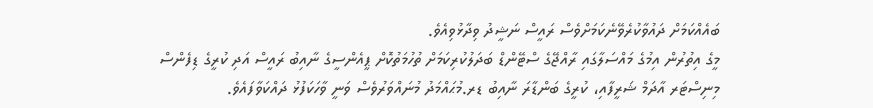ބައެއްކަމަށް ދައުވާކުރެވޭނެކަމަށްވެސް ރައީސް ނަޝީދު ވިދާޅުވިއެވެ.
މީގެ އިތުރުން އިމުގެ މައްސަލާގައި ރާއްޖޭގެ ސްޓޭންޑް ބަދަލުކުރިކަމަށް ތުހުމަތުކޮށް ޕީއެންސީގެ ނާއިބު ރައީސް އަދި ކުރީގެ ޑިފެންސް މިނިސްޓަރ އާދަމް ޝަރީފާއި، ކުރީގެ ބަންޑާރަ ނާއިބު ޑރ.މުޙައްމަދު މުނައްވަރުވެސް ވަނީ ވާހަކަފުޅު ދައްކަވާފައެވެ.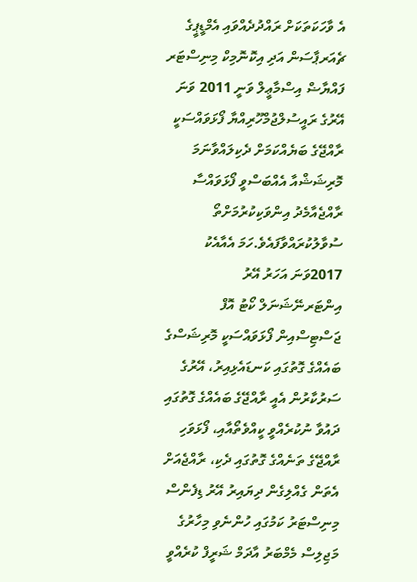އެ ވާހަކަތަކަށް ރައްދުދެއްވައި އެމްޑީޕީގެ ޗެއަރޕާސަން އަދި އިކޮނޮމިކް މިނިސްޓަރ ފައްޔާޟް އިސްމާޢީލް ވަނީ 2011 ވަނަ އޭރުގެ ރައީސުލްޖުމްހޫރިއްޔާ ފޯޅަވައްސަކީ ރާއްޖޭގެ ބަޔެއްކަމަށް ދެކިލައްވާނަމަ މޮރިޝަޝްއާ އެއްބަސްވީ ފޯޅަވައްސާ ރާއްޖެއާމެދު އިންވަކިކުރުމަށްތޯ ސުވާލުކުރައްވާފައެވެ.ހަމަ އެއާއެކު 2017ވަނަ އަހަރު އޭރު އިންޓަރނޭޝަނަލް ކޯޓު އޮފް ޖަސްޓިސްއިން ފޯޅަވައްސަކީ މޮރިޝަސްގެ ބައެއްގެ ގޮތުގައި ކަނޑައެޅިއިރު، އޭރުގެ ސަރުކާރުން އެއީ ރާއްޖޭގެ ބައެއްގެ ގޮތުގައި ދައުވާ ނުކުރެއްވީ ކީއްވެތޯއާއި، ފޯޅަވަހި ރާއްޖޭގެ ތަނެއްގެ ގޮތުގައި ދެކި، ރާއްޖެއަށް އެތަން ގެއްލިގެން ދިޔައިރު އޭރު ޑިފެންސް މިނިސްޓަރު ކަމުގައި ހުންނެވި މިހާރުގެ މަޖިލިސް މެމްބަރު އާދަމް ޝަރީފް ކުރެއްވީ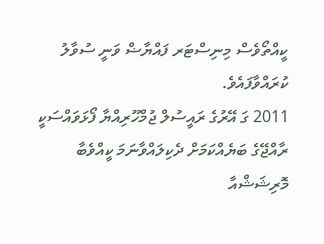ކީއްތޯވެސް މިނިސްޓަރ ފައްޔާޟް ވަނީ ސުވާލު ކުރައްވާފައެވެ.
2011 ގަ އޭރުގެ ރައީސުލް ޖުމްހޫރިއްޔާ ފޯޅަވައްސަކީ ރާއްޖޭގެ ބަޔެއްކަމަށް ދެކިލައްވާނަމަ ކީއްވެބާ މޮރިޝަޝްއާ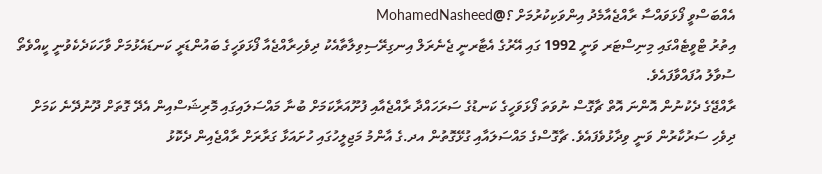އެއްބަސްވީ ފޯޅަވައްސާ ރާއްޖެއާމެދު އިންވަކިކުރުމަށް ؟@MohamedNasheed
އިތުރު ޓްވީޓެއްގައި މިނިސްޓަރ ވަނީ 1992 ގައި އޭރުގެ އެޓާރނީ ޖެނެރަލް އިނގިރޭސިވިލާތާއެކު ދިވެހިރާއްޖެއާ ފޯޅަވަހީގެ ބައުންޑަރީ ކަނޑައެޅުމަށް ވާހަކަދެކެވުނީ ކީއްވެތޯ ސުވާލު އުފައްވާފައެވެ.
ރާއްޖޭގެ ދެކުނުން އޮންނަ އޮތް ޗާގޮސް ނުވަތަ ފޯޅަވަހީގެ ކަނޑުގެ ސަރަހައްދާ ރާއްޖެއާއި ފުށޫއަރާކަމަށް ބުނާ މައްސަލައިގައި މޮރިޝަސްއިން އެދޭ ގޮތަށް ދޫނުދޭނެ ކަމަށް ދިވެހި ސަރުކާރުން ވަނީ ވިދާޅުވެފައެވެ. ޗާގޮސްގެ މައްސަލައާއި ގުޅޭގޮތުން އދ.ގެ އާންމު މަޖިލީހުގައި ހުށައަޅާ ގަރާރަށް ރާއްޖެއިން ދެކޮޅު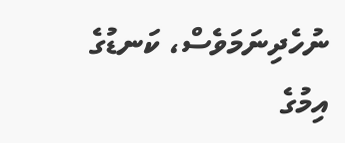ނުހެދިނަމަވެސް، ކަނޑުގެ އިމުގެ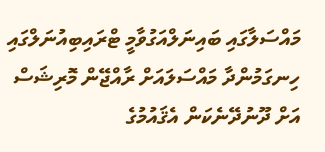މައްސަލާގައި ބައިނަލްއަގުވާމީ ޓްރައިބިއުނަލްގައި ހިނގަމުންދާ މައްސަލައަށް ރާއްޖޭން މޮރިޝަސް އަށް ދޫނުދޭނެކަން އެޤައުމުގެ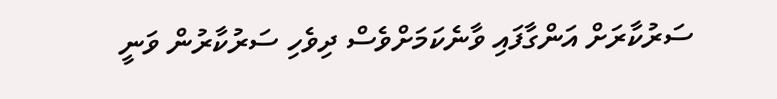ސަރުކާރަށް އަންގާފައި ވާނެކަމަށްވެސް ދިވެހި ސަރުކާރުން ވަނީ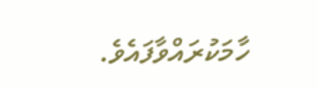ހާމަކުރައްވާފައެވެ.